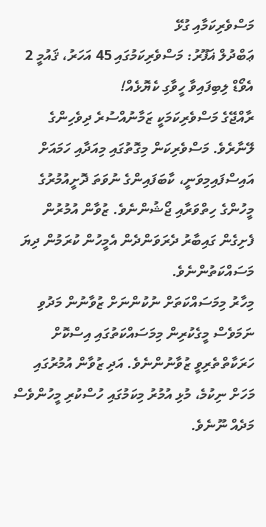މަސްވެރިކަމާއި ގުޅޭ
ޢަބްދުލް ޣަފޫރު: މަސްވެރިކަމުގައި 45 އަހަރު، ޤައުމީ 2 އެވޯޑް ލިބިފައިވާ ހީވާގި ކެޔޮޅެއް!
ރާއްޖޭގެ މަސްވެރިކަމަކީ ޒަމާނުއްސުރެ ދިވެހިންގެ ލޭނާރެވެ. މަސްވެރިކަން މިގޮތުގައި މިއަދާއި ހަމައަށް އައިސްފައިމިވަނީ، ކާބަފައިންގެ ނުވަތަ ދޮށީއުމުރުގެ މީހުންގެ ހިތްވަރާއި ޖޯޝުންނެވެ. ޒުވާން އުމުރުން ފެށިގެން ގައިބާރު ދެރަވަންދެން އެމީހުން ކުރަމުން ދިޔަ މަސައްކަތުންނެވެ.
މިހާރު މިމަސައްކަތަށް ނުކުންނަށް ޒުވާނުން މަދުވި ނަމަވެސް މީގެކުރިން މިމަސައްކަތުގައި އިސްކޮށް ހަރަކާތްތެރިވީ ޒުވާނުންނެވެ. އަދި ޒުވާން އުމުރުގައި މަހަށް ނިކުމެ، މުޅި އުމުރު މިކަމުގައި ހުސްކުރި މީހުންވެސް މަދެއް ނޫނެވެ.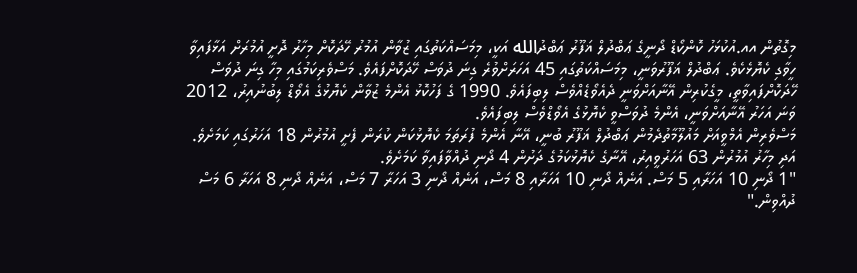މިގޮތުން އއ.އުކުޅަހު ކޮންކޯޑް ދޯނީގެ ޢަބްދުލް ޣަފޫރު ޢަބްދުالله އަކީ، މިމަސައްކަތުގައި ޒުވާން އުމުރު ހޭދަކޮށް މިހާރު ދޮށީ އުމުރަށް އަޅާފައިވާ ހީވާގި ކެޔޮޅެކެވެ. ޢަބްދުލް ޣަފޫރުވަނީ، މިމަސައްކަތުގައި 45 އަހަރަށްވުރެ ގިނަ ދުވަސް ހޭދަކޮށްފައެވެ. މަސްވެރިކަމުގައި މިހާ ގިނަ ދުވަސް ހޭދަކޮށްފައިވާތީ، މީގެކުރިން އޭނާއަށްވަނީ ދެއެވޯޑެއްވެސް ލިބިފައެވެ. 1990 ގެ ފަހުކޮޅު އެންމެ ޒުވާން ކެޔޮޅުގެ އެވޯޑް ލިބުނުއިރު، 2012 ވަނަ އަހަރު އޭނާއަށްވަނީ، އެންމެ ދުވަސްވީ ކެޔޮޅުގެ އެވޯޑްވެސް ލިބިފައެވެ.
މަސްވެރިން އެމްވީއަށް މައުލޫމާތުދެމުން ޢަބްދުލް ޣަފޫރު ބުނީ، އޭނާ އެންމެ ފުރަތަމަ ކެޔޮޅުކަން ކުރަން ފެށީ އުމުރުން 18 އަހަރުގައި ކަމަށެވެ. އަދި މިހާރު އުމުރުން 63 އަހަރުވީއިރު، އޭނާގެ ކެޔޮޅުކަމުގެ ދަށުން 4 ދޯނި ދުއްވާފައިވާ ކަމަށެވެ.
"1 ދޯނި 10 އަހަރާއި 5 މަސް. އަނެއް ދޯނި 10 އަހަރާއި 8 މަސް، އަނެއް ދޯނި 3 އަހަރާ 7 މަސް، އަނެއް ދޯނި 8 އަހަރާ 6 މަސް ދުއްވިން."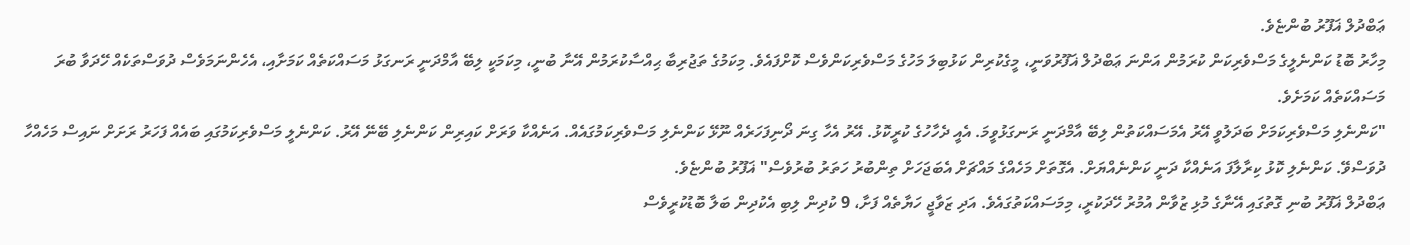ޢަބްދުލް ޣަފޫރު ބުންޏެވެ.
މިހާރު ބޮޑު ކަންނެލީގެ މަސްވެރިކަން ކުރަމުން އަންނަ ޢަބްދުލް ޣަފޫރުވަނީ، މީގެކުރިން ކަޅުބިލަ މަހުގެ މަސްވެރިކަންވެސް ކޮށްފައެވެ. މިކަމުގެ ތަޖުރިބާ ޙިއްސާކުރަމުން އޭނާ ބުނީ، މިކަމަކީ ލިބޭ އާމްދަނީ ރަނގަޅު މަސައްކަތެއް ކަމަށާއި، އެހެންނަމަވެސް ދުވަސްތަކެއް ހޭދަވާ ބުރަ މަސައްކަތެއް ކަމަށެވެ.
"ކަންނެލި މަސްވެރިކަމަށް ބަދަލުވީ އޭރު އެމަސައްކަތުން ލިބޭ އާމްދަނީ ރަނގަޅުވީމަ. އެއީ ދެހާހުގެ ކުރީކޮޅު. އޭރު އެހާ ގިނަ ދޯނިފަހަރެއް ނޫޅޭ ކަންނެލި މަސްވެރިކަމުގައެއް. އަނެއްކާ ވަރަށް ކައިރިން ކަންނެލި ބޭނޭ އޭރު. ކަންނެލީ މަސްވެރިކަމުގައި ބައެއް ފަހަރު ރަށަށް ނައިސް މަހެއްހާ ދުވަސްވޭ. ކަންނެލި ކޮޅު ކިރާލާފަ އަނެއްކާ ދަނީ ކަންނެއްޔަށް. އެގޮތަށް މަހެއްގެ މައްޗަށް އެބަޖަހަށް ތިންބުރު ހަތަރު ބުރުވެސް" ޣަފޫރު ބުންޏެވެ.
ޢަބްދުލް ޣަފޫރު ބުނި ގޮތުގައި އޭނާގެ މުޅި ޒުވާން އުމުރު ހޭދަކުރީ، މިމަސައްކަތުގައެވެ. އަދި ޒަވާޖީ ހަޔާތެއް ފަށާ، 9 ކުދިން ލިބި އެކުދިން ބަލާ ބޮޑުކުރީވެސް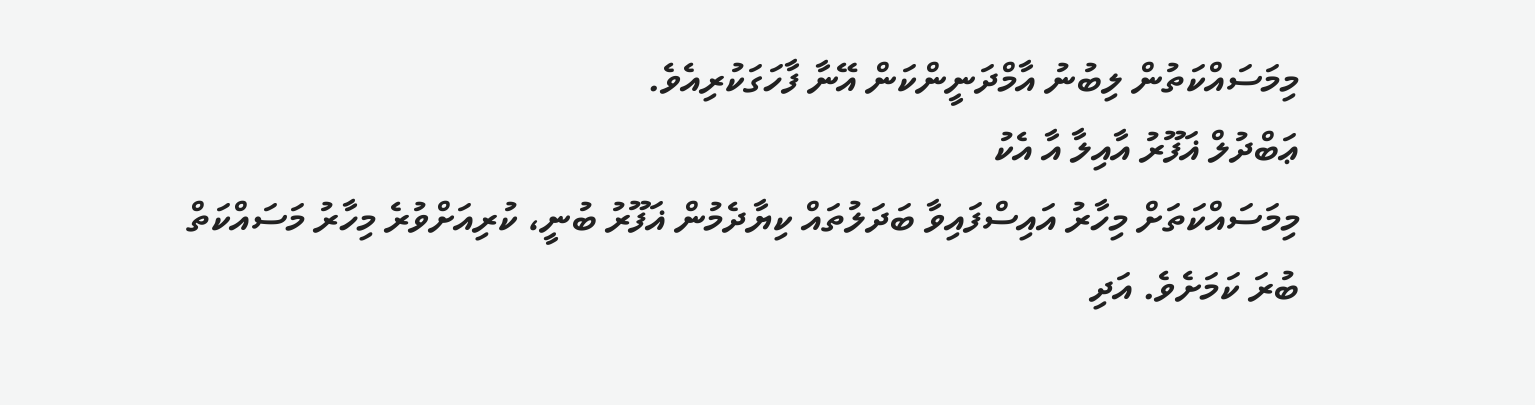މިމަސައްކަތުން ލިބުނު އާމްދަނީންކަން އޭނާ ފާހަގަކުރިއެވެ.
ޢަބްދުލް ޣަފޫރު އާއިލާ އާ އެކު
މިމަސައްކަތަށް މިހާރު އައިސްފައިވާ ބަދަލުތައް ކިޔާދެމުން ޣަފޫރު ބުނީ، ކުރިއަށްވުރެ މިހާރު މަސައްކަތް ބުރަ ކަމަށެވެ. އަދި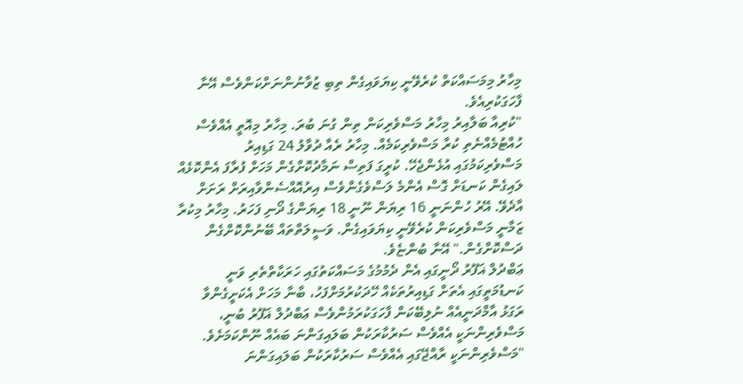މިހާރު މިމަސައްކަތް ކުރެވޭނީ ކިޔަވައިގެން ތިބި ޒުވާނުންނަށްކަންވެސް އޭނާ ފާހަގަކުރިއެވެ.
"ކުރިއާ ބަލާއިރު މިހާރު މަސްވެރިކަން ތިން ގުނަ ބުރަ. މިހާރު މިއޮތީ އެއްވެސް ހުއްޓުމެއްނެތި ކުރާ މަސްވެރިކަމެއް. މިހާރު ރެއާ ދުވާލު 24 ގަޑިއިރު މަސްވެރިކަމުގައި އުޅެންޖެހޭ. ކުރީގަ ފަތިސް ނަމާދުކޮށްގެން މަހަށް ފުރާފަ އެންކޮޅެއް ލައިގެން ކަނޑަށް ގޮސް އެންމެ ލަސްވެގެންވެސް އިރުއޮއްސެންވާއިރަށް ރަށަށް އާދެވޭ. އޭރު ހުންނަނީ 16 ރިޔަން ނޫނީ 18 ރިޔަންގެ ދޯނި ފަހަރު. މިހާރު މިކުރާ ޒަމާނީ މަސްވެރިކަން ކުރެވޭނީ ކިޔަވައިގެން. ވަސީލަތްތައް ބޭނުންކޮށްގެން ދަސްކޮށްގެން." އޭނާ ބުންޏެވެ.
ޢަބްދުލް ޣަފޫރު ދޯނީގައި އެން ދެމުމުގެ މަސައްކަތުގައި ހަރަކާތްތެރި ވަނީ
ކަނޑުމަތީގައި އެތަށް ގަޑިއިރުތަކެއް ހޭދަކުރުމަށްފަހު، ބާނާ މަހަށް އެކަށީގެންވާ ރަގަޅު އާމްދަނީއެއް ނުލިބޭކަން ފާހަގަކުރަމުންވެސް ޢަބްދުލް ޣަފޫރު ބުނީ، މަސްވެރިންނަކީ އެއްވެސް ސަރުކާރަކުން ބަލައިގަންނަ ބައެއް ނޫންކަމަށެވެ.
"މަސްވެރިންނަކީ ރާއްޖޭގައި އެއްވެސް ސަރުކާރަކުން ބަލައިގަންނަ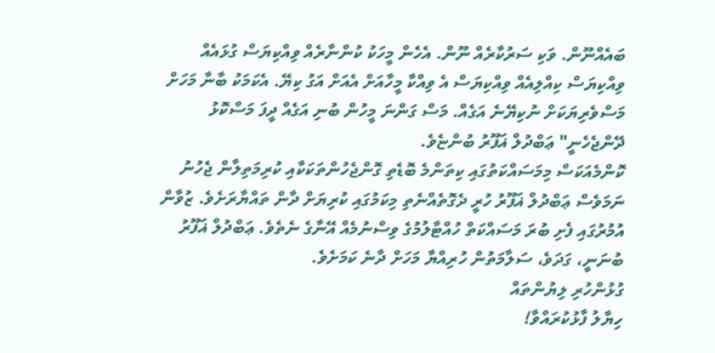ބައެއްނޫން. ވަކި ސަރުކާރެއް ނޫން. އެހެން މީހަކު ކުންނާރެއް ވިއްކިޔަސް ގުޅައެއް ވިއްކިޔަސް ކިއްލިއެއް ވިއްކިޔަސް އެ ވިއްކާ މީހާއަށް އެއަށް އަގު ކިޔޭ. އެކަމަކު ބާނާ މަހަށް މަސްވެރިޔަކަށް ނުކިޔޭނެ އަގެއް. މަސް ގަންނަ މީހުން ބުނި އަގެއް ދީފަ މަސްކޮޅު ދޭންޖެހެނީ" ޢަބްދުލް ޣަފޫރު ބުންޏެވެ.
ކޮންމެއަކަސް މިމަސައްކަތުގައި ކިތަންމެ ބޮޑެތި ގޮންޖެހުންތަކަކާއި ކުރިމަތިލާން ޖެހުނު ނަމަވެސް ޢަބްދުލް ޣަފޫރު ހުރީ ދެގޮތެއްނެތި މިކަމުގައި ކުރިޔަށް ދާން ތައްޔާރަށެވެ. ޒުވާން އުމުރުގައި ފެށި ބުރަ މަސައްކަތް ހުއްޓާލުމުގެ ވިސްނުމެއް އޭނާގެ ނެތެވެ. ޢަބްދުލް ޣަފޫރު ބުނަނީ، ގަދަވެ، ސަލާމަތުން ހުރިއްޔާ މަހަށް ދާނެ ކަމަށެވެ.
ގުޅުންހުރި ލިޔުންތައް
ހިޔާލު ފާޅުކުރައްވާ!